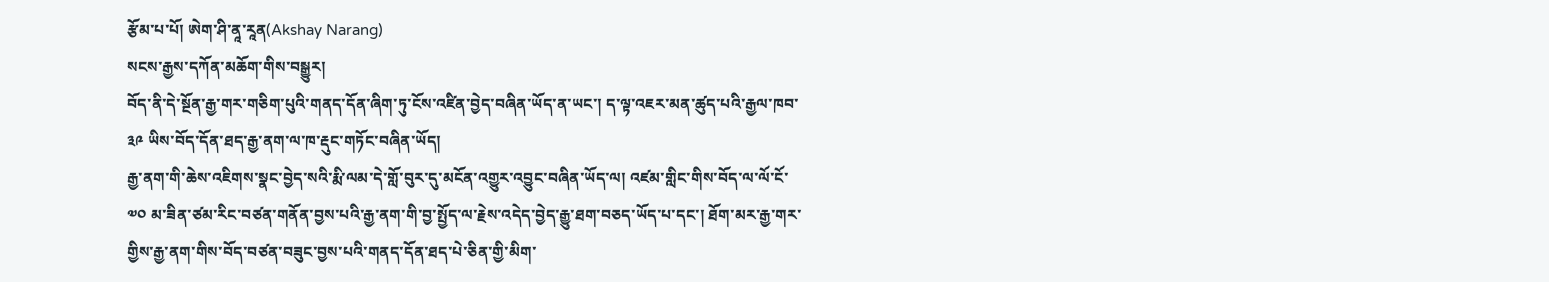རྩོམ་པ་པོ། ཨེག་ཤི་ནཱ་རཱན(Akshay Narang)
སངས་རྒྱས་དཀོན་མཆོག་གིས་བསྒྱུར།
བོད་ནི་དེ་སྔོན་རྒྱ་གར་གཅིག་པུའི་གནད་དོན་ཞིག་ཏུ་ངོས་འཛིན་བྱེད་བཞིན་ཡོད་ན་ཡང་། ད་ལྟ་འཇར་མན་ཚུད་པའི་རྒྱལ་ཁབ་ ༣༩ ཡིས་བོད་དོན་ཐད་རྒྱ་ནག་ལ་ཁ་རྡུང་གཏོང་བཞིན་ཡོད།
རྒྱ་ནག་གི་ཆེས་འཇིགས་སྣང་བྱེད་སའི་རྨི་ལམ་དེ་གློ་བུར་དུ་མངོན་འགྱུར་འབྱུང་བཞིན་ཡོད་ལ། འཛམ་གླིང་གིས་བོད་ལ་ལོ་ངོ་ ༧༠ མ་ཟིན་ཙམ་རིང་བཙན་གནོན་བྱས་པའི་རྒྱ་ནག་གི་བྱ་སྤྱོད་ལ་རྗེས་འདེད་བྱེད་རྒྱུ་ཐག་བཅད་ཡོད་པ་དང་། ཐོག་མར་རྒྱ་གར་གྱིས་རྒྱ་ནག་གིས་བོད་བཙན་བཟུང་བྱས་པའི་གནད་དོན་ཐད་པེ་ཅིན་གྱི་མིག་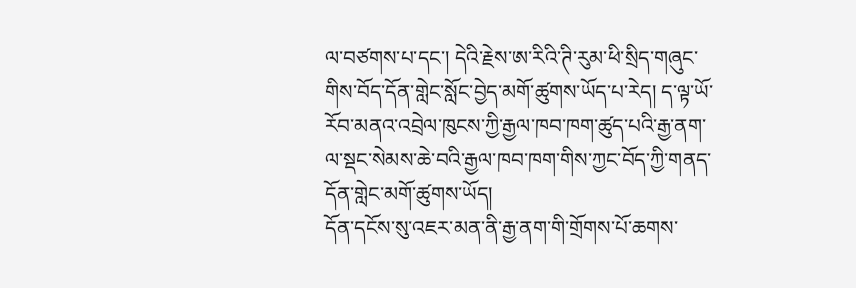ལ་བཙགས་པ་དང་། དེའི་རྗེས་ཨ་རིའི་ཊི་རུམ་ཕི་སྲིད་གཞུང་གིས་བོད་དོན་གླེང་སློང་བྱེད་མགོ་ཚུགས་ཡོད་པ་རེད། ད་ལྟ་ཡོ་རོབ་མནའ་འབྲེལ་ཁུངས་ཀྱི་རྒྱལ་ཁབ་ཁག་ཚུད་པའི་རྒྱ་ནག་ལ་སྡང་སེམས་ཆེ་བའི་རྒྱལ་ཁབ་ཁག་གིས་ཀྱང་བོད་ཀྱི་གནད་དོན་གླེང་མགོ་ཚུགས་ཡོད།
དོན་དངོས་སུ་འཇར་མན་ནི་རྒྱ་ནག་གི་གྲོགས་པོ་ཆགས་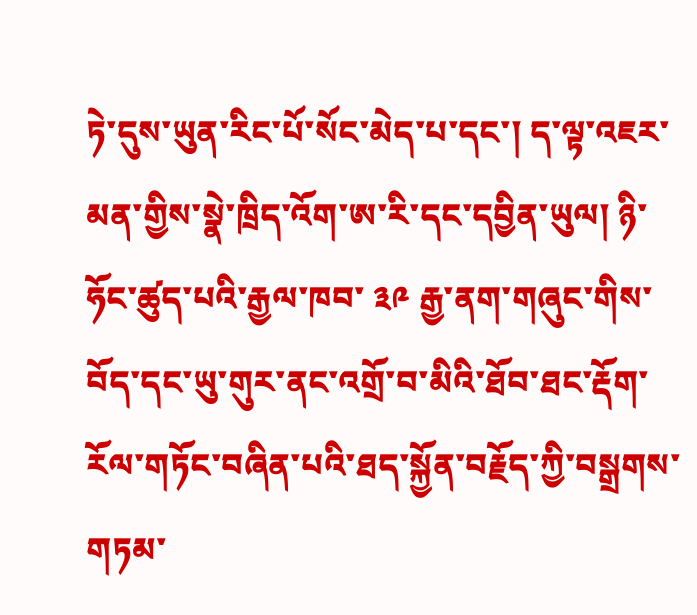ཏེ་དུས་ཡུན་རིང་པོ་སོང་མེད་པ་དང་། ད་ལྟ་འཇར་མན་གྱིས་སྣེ་ཁྲིད་འོག་ཨ་རི་དང་དབྱིན་ཡུལ། ཉི་ཧོང་ཚུད་པའི་རྒྱལ་ཁབ་ ༣༩ རྒྱ་ནག་གཞུང་གིས་བོད་དང་ཡུ་གུར་ནང་འགྲོ་བ་མིའི་ཐོབ་ཐང་རྡོག་རོལ་གཏོང་བཞིན་པའི་ཐད་སྐྱོན་བརྗོད་ཀྱི་བསྒྲགས་གཏམ་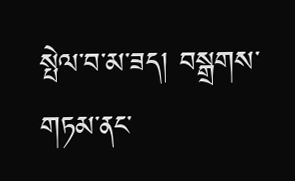སྤེལ་བ་མ་ཟད། བསྒྲགས་གཏམ་ནང་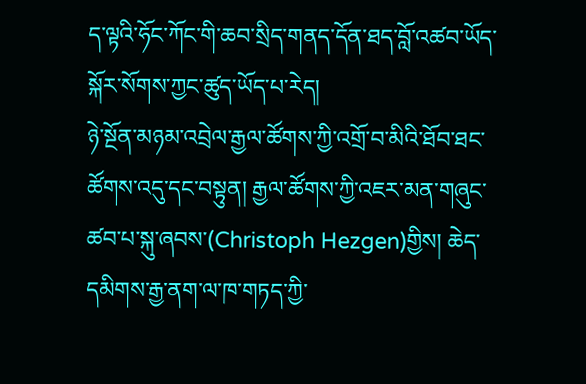ད་ལྟའི་ཧོང་ཀོང་གི་ཆབ་སྲིད་གནད་དོན་ཐད་བློ་འཚབ་ཡོད་སྐོར་སོགས་ཀྱང་ཚུད་ཡོད་པ་རེད།
ཉེ་སྔོན་མཉམ་འབྲེལ་རྒྱལ་ཚོགས་ཀྱི་འགྲོ་བ་མིའི་ཐོབ་ཐང་ཚོགས་འདུ་དང་བསྟུན། རྒྱལ་ཚོགས་ཀྱི་འཇར་མན་གཞུང་ཚབ་པ་སྐུ་ཞབས་(Christoph Hezgen)གྱིས། ཆེད་དམིགས་རྒྱ་ནག་ལ་ཁ་གཏད་ཀྱི་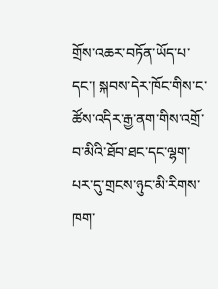གྲོས་འཆར་བཏོན་ཡོད་པ་དང་། སྐབས་དེར་ཁོང་གིས་ང་ཚོས་འདིར་རྒྱ་ནག་གིས་འགྲོ་བ་མིའི་ཐོབ་ཐང་དང་ལྷག་པར་དུ་གྲངས་ཉུང་མི་རིགས་ཁག་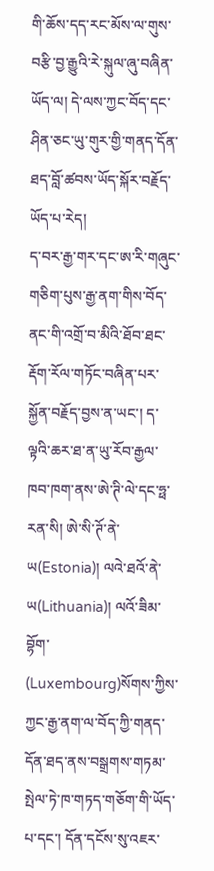གི་ཆོས་དད་རང་མོས་ལ་གུས་བརྩི་བྱ་རྒྱུའི་རེ་སྐུལ་ཞུ་བཞིན་ཡོད་ལ། དེ་ལས་ཀྱང་བོད་དང་ཤིན་ཅང་ཡུ་གུར་གྱི་གནད་དོན་ཐད་བློ་ཚབས་ཡོད་སྐོར་བརྗོད་ཡོད་པ་རེད།
ད་བར་རྒྱ་གར་དང་ཨ་རི་གཞུང་གཅིག་པུས་རྒྱ་ནག་གིས་བོད་ནང་གི་འགྲོ་བ་མིའི་ཐོབ་ཐང་རྡོག་རོལ་གཏོང་བཞིན་པར་སྐྱོན་བརྗོད་བྱས་ན་ཡང་། ད་ལྟའི་ཆར་ཐ་ན་ཡུ་རོབ་རྒྱལ་ཁབ་ཁག་ནས་ཨེ་ཊི་ལེ་དང་ཧྥ་རན་སི། ཨེ་སི་ཊོ་ནེ་ཡ(Estonia)། ལའེ་ཐའོ་ནེ་ཡ(Lithuania)། ལའོ་ཟིམ་བྷོག་ (Luxembourg)སོགས་ཀྱིས་ཀྱང་རྒྱ་ནག་ལ་བོད་ཀྱི་གནད་དོན་ཐད་ནས་བསྒྲགས་གཏམ་སྤེལ་ཏེ་ཁ་གཏད་གཅོག་གི་ཡོད་པ་དང་། དོན་དངོས་སུ་འཇར་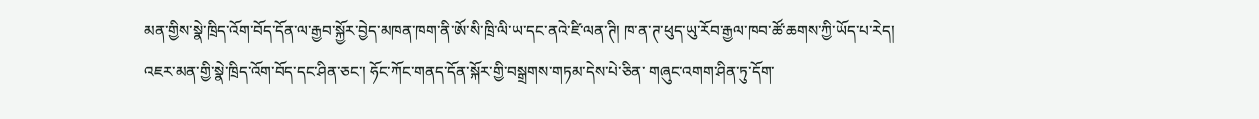མན་གྱིས་སྣེ་ཁྲིད་འོག་བོད་དོན་ལ་རྒྱབ་སྐྱོར་བྱེད་མཁན་ཁག་ནི་ཨོ་སི་ཁྲི་ལི་ཡ་དང་ནའེ་ཛི་ལན་ཊི། ཁ་ན་ཊ་ཕུད་ཡུ་རོབ་རྒྱལ་ཁབ་ཚོ་ཆགས་ཀྱི་ཡོད་པ་རེད།
འཇར་མན་གྱི་སྣེ་ཁྲིད་འོག་བོད་དང་ཤིན་ཅང་། ཧོང་ཀོང་གནད་དོན་སྐོར་གྱི་བསྒྲགས་གཏམ་དེས་པེ་ཅིན་ གཞུང་འགག་ཤིན་ཏུ་དོག་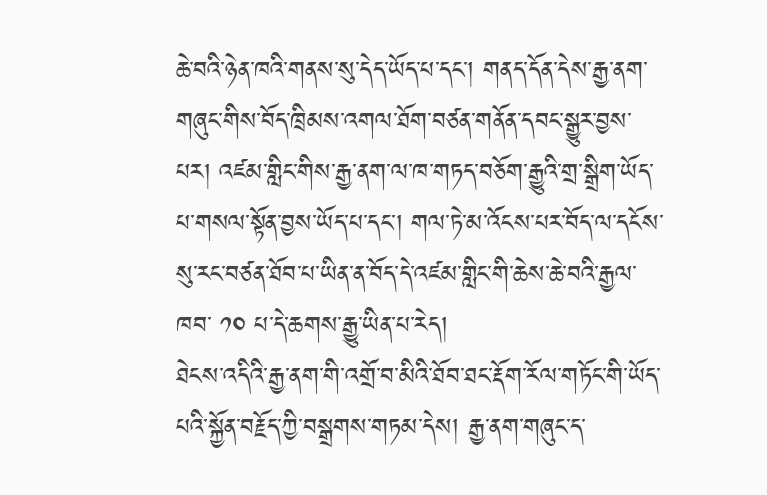ཆེ་བའི་ཉེན་ཁའི་གནས་སུ་དེད་ཡོད་པ་དང་། གནད་དོན་དེས་རྒྱ་ནག་གཞུང་གིས་བོད་ཁྲིམས་འགལ་ཐོག་བཙན་གནོན་དབང་སྒྱུར་བྱས་པར། འཛམ་གླིང་གིས་རྒྱ་ནག་ལ་ཁ་གཏད་བཅོག་རྒྱུའི་གྲ་སྒྲིག་ཡོད་པ་གསལ་སྟོན་བྱས་ཡོད་པ་དང་། གལ་ཏེ་མ་འོངས་པར་བོད་ལ་དངོས་སུ་རང་བཙན་ཐོབ་པ་ཡིན་ན་བོད་དེ་འཛམ་གླིང་གི་ཆེས་ཆེ་བའི་རྒྱལ་ཁབ་ ༡༠ པ་དེ་ཆགས་རྒྱུ་ཡིན་པ་རེད།
ཐེངས་འདིའི་རྒྱ་ནག་གི་འགྲོ་བ་མིའི་ཐོབ་ཐང་རྡོག་རོལ་གཏོང་གི་ཡོད་པའི་སྐྱོན་བརྗོད་ཀྱི་བསྒྲགས་གཏམ་དེས། རྒྱ་ནག་གཞུང་ད་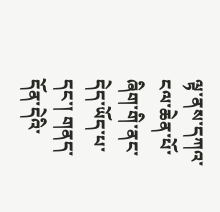ལྟ་ནས་དཀའ་ངལ་ཆེན་པོ་ཞིག་གི་ནང་དེད་ཡོད་པ་དང་། གནད་དོན་དེའི་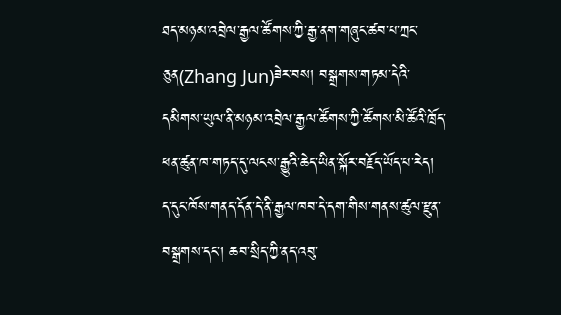ཐད་མཉམ་འབྲེལ་རྒྱལ་ཚོགས་ཀྱི་རྒྱ་ནག་གཞུང་ཚབ་པ་ཀྲང་ཅུན(Zhang Jun)ཟེར་བས། བསྒྲགས་གཏམ་དེའི་དམིགས་ཡུལ་ནི་མཉམ་འབྲེལ་རྒྱལ་ཚོགས་ཀྱི་ཚོགས་མི་ཚོའི་ཁྲོད་ཕན་ཚུན་ཁ་གཏད་དུ་ལངས་རྒྱུའི་ཆེད་ཡིན་སྐོར་བརྗོད་ཡོད་པ་རེད། ད་དུང་ཁོས་གནད་དོན་དེ་ནི་རྒྱལ་ཁབ་དེ་དག་གིས་གནས་ཚུལ་རྫུན་བསྒྲགས་དང་། ཆབ་སྲིད་ཀྱི་ནད་འབུ་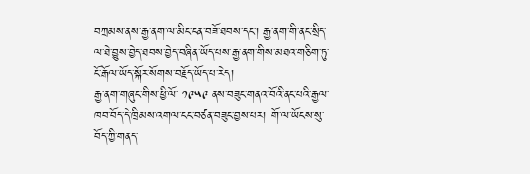བཀྲམས་ནས་རྒྱ་ནག་ལ་མིང་ངན་བཟོ་ཐབས་དང་། རྒྱ་ནག་གི་ནང་སྲིད་ལ་ཐེ་བྱུས་བྱེད་ཐབས་བྱེད་བཞིན་ཡོད་པས་རྒྱ་ནག་གིས་མཐའ་གཅིག་ཏུ་ངོ་རྒོལ་ཡོད་སྐོར་སོགས་བརྗོད་ཡོད་པ་རེད།
རྒྱ་ནག་གཞུང་གིས་ཕྱི་ལོ་ ༡༩༥༩ ནས་བཟུང་གནའ་བོའི་ནང་པའི་རྒྱལ་ཁབ་བོད་དེ་ཁྲིམས་འགལ་ངང་བཙན་བཟུང་བྱས་པར། གོ་ལ་ཡོངས་སུ་བོད་ཀྱི་གནད་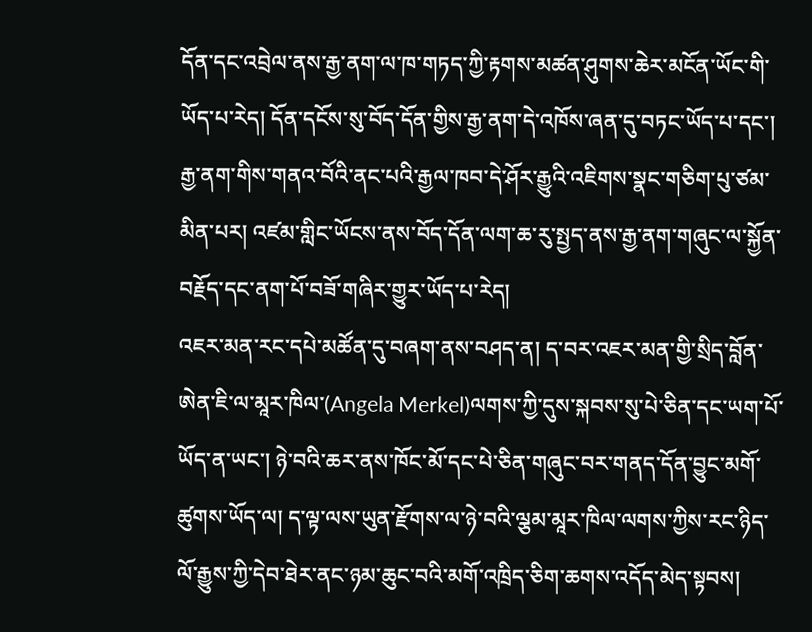དོན་དང་འབྲེལ་ནས་རྒྱ་ནག་ལ་ཁ་གཏད་ཀྱི་རྟགས་མཚན་ཤུགས་ཆེར་མངོན་ཡོང་གི་ཡོད་པ་རེད། དོན་དངོས་སུ་བོད་དོན་གྱིས་རྒྱ་ནག་དེ་འཁོས་ཞན་དུ་བཏང་ཡོད་པ་དང་། རྒྱ་ནག་གིས་གནའ་བོའི་ནང་པའི་རྒྱལ་ཁབ་དེ་ཤོར་རྒྱུའི་འཇིགས་སྣང་གཅིག་པུ་ཙམ་མིན་པར། འཛམ་གླིང་ཡོངས་ནས་བོད་དོན་ལག་ཆ་རུ་སྤྱད་ནས་རྒྱ་ནག་གཞུང་ལ་སྐྱོན་བརྗོད་དང་ནག་པོ་བཟོ་གཞིར་གྱུར་ཡོད་པ་རེད།
འཇར་མན་རང་དཔེ་མཚོན་དུ་བཞག་ནས་བཤད་ན། ད་བར་འཇར་མན་གྱི་སྲིད་བློན་ཨེན་ཇི་ལ་མཱར་ཁིལ་(Angela Merkel)ལགས་ཀྱི་དུས་སྐབས་སུ་པེ་ཅིན་དང་ཡག་པོ་ཡོད་ན་ཡང་། ཉེ་བའི་ཆར་ནས་ཁོང་མོ་དང་པེ་ཅིན་གཞུང་བར་གནད་དོན་བྱུང་མགོ་ཚུགས་ཡོད་ལ། ད་ལྟ་ལས་ཡུན་རྫོགས་ལ་ཉེ་བའི་ལྕམ་མཱར་ཁིལ་ལགས་ཀྱིས་རང་ཉིད་ལོ་རྒྱུས་ཀྱི་དེབ་ཐེར་ནང་ཉམ་ཆུང་བའི་མགོ་འཁྲིད་ཅིག་ཆགས་འདོད་མེད་སྟབས།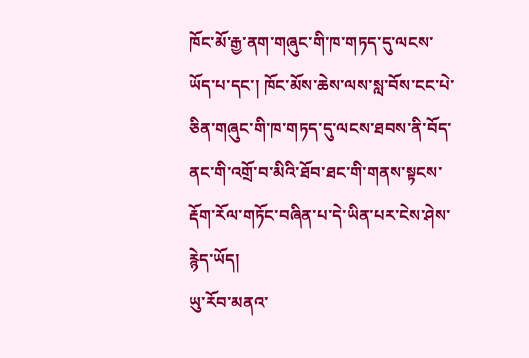ཁོང་མོ་རྒྱ་ནག་གཞུང་གི་ཁ་གཏད་དུ་ལངས་ཡོད་པ་དང་། ཁོང་མོས་ཆེས་ལས་སླ་བོས་ངང་པེ་ཅིན་གཞུང་གི་ཁ་གཏད་དུ་ལངས་ཐབས་ནི་བོད་ནང་གི་འགྲོ་བ་མིའི་ཐོབ་ཐང་གི་གནས་སྟངས་རྡོག་རོལ་གཏོང་བཞིན་པ་དེ་ཡིན་པར་ངེས་ཤེས་རྙེད་ཡོད།
ཡུ་རོབ་མནའ་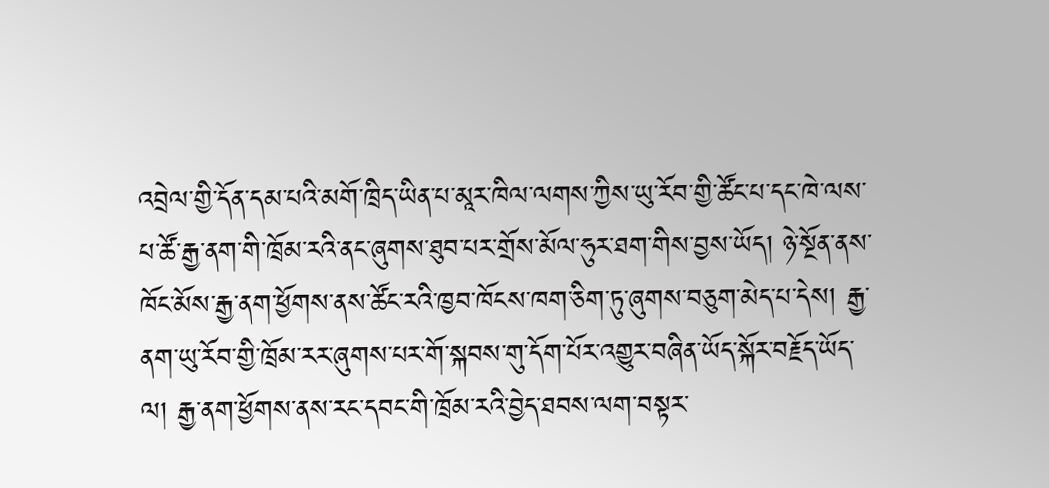འབྲེལ་གྱི་དོན་དམ་པའི་མགོ་ཁྲིད་ཡིན་པ་མཱར་ཁིལ་ལགས་ཀྱིས་ཡུ་རོབ་གྱི་ཚོང་པ་དང་ཁེ་ལས་པ་ཚོ་རྒྱ་ནག་གི་ཁྲོམ་རའི་ནང་ཞུགས་ཐུབ་པར་གྲོས་མོལ་ཧུར་ཐག་གིས་བྱས་ཡོད། ཉེ་སྔོན་ནས་ཁོང་མོས་རྒྱ་ནག་ཕྱོགས་ནས་ཚོང་རའི་ཁྱབ་ཁོངས་ཁག་ཅིག་ཏུ་ཞུགས་བཅུག་མེད་པ་དེས། རྒྱ་ནག་ཡུ་རོབ་གྱི་ཁྲོམ་རར་ཞུགས་པར་གོ་སྐབས་གུ་དོག་པོར་འགྱུར་བཞིན་ཡོད་སྐོར་བརྗོད་ཡོད་ལ། རྒྱ་ནག་ཕྱོགས་ནས་རང་དབང་གི་ཁྲོམ་རའི་བྱེད་ཐབས་ལག་བསྟར་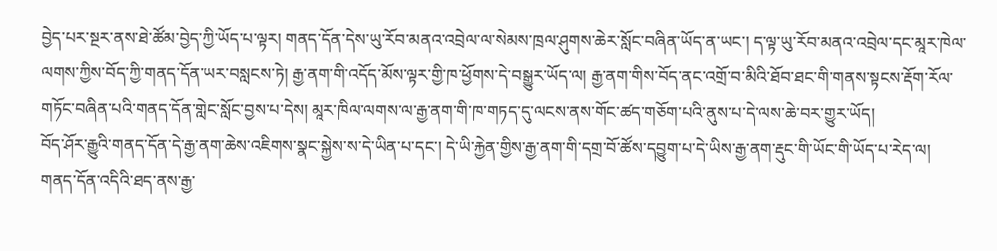བྱེད་པར་སྔར་ནས་ཐེ་ཚོམ་བྱེད་ཀྱི་ཡོད་པ་ལྟར། གནད་དོན་དེས་ཡུ་རོབ་མནའ་འབྲེལ་ལ་སེམས་ཁྲལ་ཤུགས་ཆེར་སློང་བཞིན་ཡོད་ན་ཡང་། ད་ལྟ་ཡུ་རོབ་མནའ་འབྲེལ་དང་མཱར་ཁེལ་ལགས་ཀྱིས་བོད་ཀྱི་གནད་དོན་ཡར་བསླངས་ཏེ། རྒྱ་ནག་གི་འདོད་མོས་ལྟར་གྱི་ཁ་ཕྱོགས་དེ་བསྒྱུར་ཡོད་ལ། རྒྱ་ནག་གིས་བོད་ནང་འགྲོ་བ་མིའི་ཐོབ་ཐང་གི་གནས་སྟངས་རྡོག་རོལ་གཏོང་བཞིན་པའི་གནད་དོན་གླེང་སློང་བྱས་པ་དེས། མཱར་ཁིལ་ལགས་ལ་རྒྱ་ནག་གི་ཁ་གཏད་དུ་ལངས་ནས་གོང་ཚད་གཅོག་པའི་ནུས་པ་དེ་ལས་ཆེ་བར་གྱུར་ཡོད།
བོད་ཤོར་རྒྱུའི་གནད་དོན་དེ་རྒྱ་ནག་ཆེས་འཇིགས་སྣང་སྐྱེས་ས་དེ་ཡིན་པ་དང་། དེ་ཡི་རྐྱེན་གྱིས་རྒྱ་ནག་གི་དགྲ་བོ་ཚོས་དབྱུག་པ་དེ་ཡིས་རྒྱ་ནག་རྡུང་གི་ཡོང་གི་ཡོད་པ་རེད་ལ། གནད་དོན་འདིའི་ཐད་ནས་རྒྱ་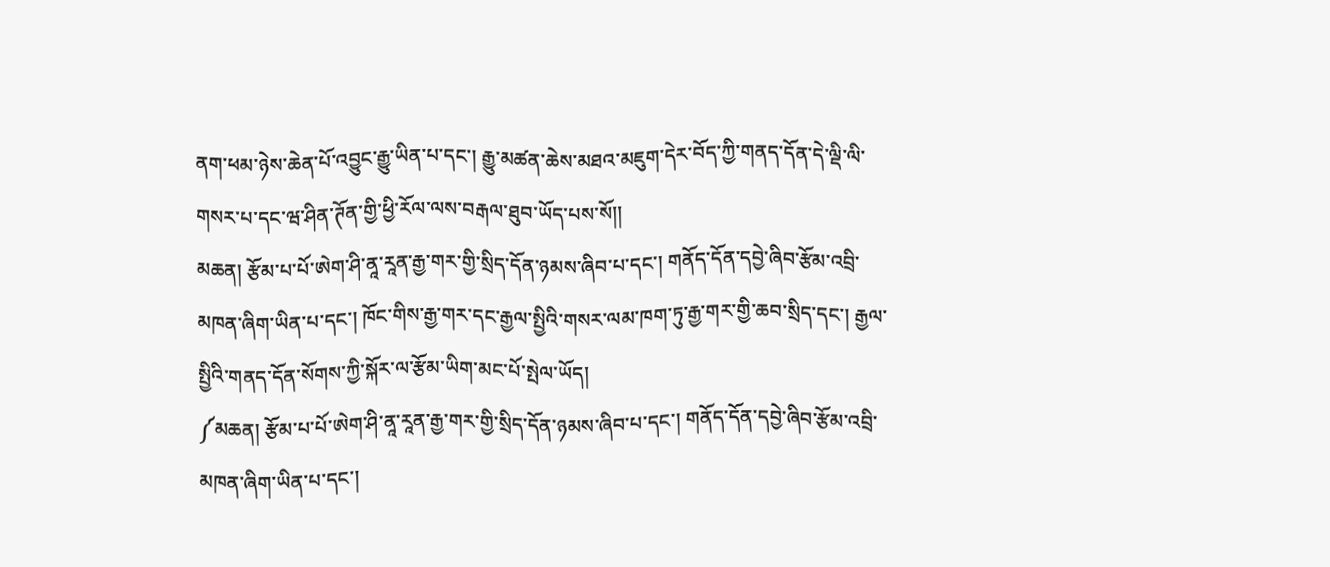ནག་ཕམ་ཉེས་ཆེན་པོ་འབྱུང་རྒྱུ་ཡིན་པ་དང་། རྒྱུ་མཚན་ཆེས་མཐའ་མཇུག་དེར་བོད་ཀྱི་གནད་དོན་དེ་ལྡི་ལི་གསར་པ་དང་ཝ་ཤིན་ཊོན་གྱི་ཕྱི་རོལ་ལས་བརྒལ་ཐུབ་ཡོད་པས་སོ།།
མཆན། རྩོམ་པ་པོ་ཨེག་ཤི་ནཱ་རཱན་རྒྱ་གར་གྱི་སྲིད་དོན་ཉམས་ཞིབ་པ་དང་། གནོད་དོན་དབྱེ་ཞིབ་རྩོམ་འབྲི་མཁན་ཞིག་ཡིན་པ་དང་། ཁོང་གིས་རྒྱ་གར་དང་རྒྱལ་སྤྱིའི་གསར་ལམ་ཁག་ཏུ་རྒྱ་གར་གྱི་ཆབ་སྲིད་དང་། རྒྱལ་སྤྱིའི་གནད་དོན་སོགས་ཀྱི་སྐོར་ལ་རྩོམ་ཡིག་མང་པོ་སྤེལ་ཡོད།
༼མཆན། རྩོམ་པ་པོ་ཨེག་ཤི་ནཱ་རཱན་རྒྱ་གར་གྱི་སྲིད་དོན་ཉམས་ཞིབ་པ་དང་། གནོད་དོན་དབྱེ་ཞིབ་རྩོམ་འབྲི་མཁན་ཞིག་ཡིན་པ་དང་།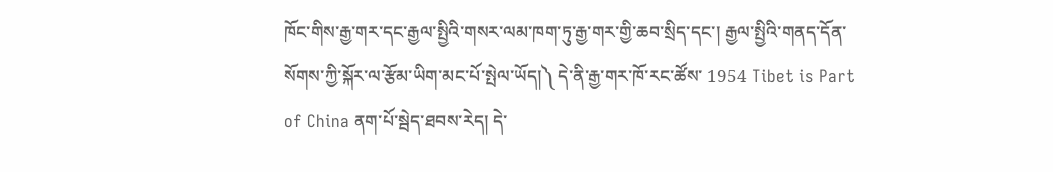ཁོང་གིས་རྒྱ་གར་དང་རྒྱལ་སྤྱིའི་གསར་ལམ་ཁག་ཏུ་རྒྱ་གར་གྱི་ཆབ་སྲིད་དང་། རྒྱལ་སྤྱིའི་གནད་དོན་སོགས་ཀྱི་སྐོར་ལ་རྩོམ་ཡིག་མང་པོ་སྤེལ་ཡོད།༽ དེ་ནི་རྒྱ་གར་ཁོ་རང་ཚོས་ 1954 Tibet is Part of China ནག་པོ་སྦེད་ཐབས་རེད། དེ་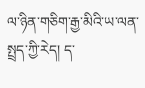ལ་ཉིན་གཅིག་རྒྱ་མིའི་ཡ་ལན་སྤྲད་ཀྱི་རེད། ད་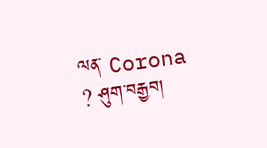ལན་ Corona ? ཤུག་བརྒྱབ།